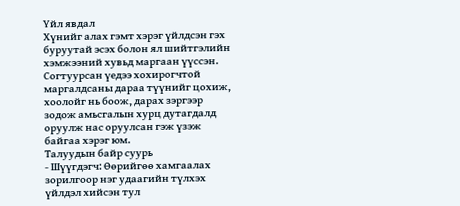Үйл явдал
Хүнийг алах гэмт хэрэг үйлдсэн гэх буруутай эсэх болон ял шийтгэлийн хэмжээний хувьд маргаан үүссэн. Согтуурсан үедээ хохирогчтой маргалдсаны дараа түүнийг цохиж, хоолойг нь боож, дарах зэргээр зодож амьсгалын хурц дутагдалд оруулж нас оруулсан гэж үзэж байгаа хэрэг юм.
Талуудын байр суурь
- Шүүгдэгч: Өөрийгөө хамгаалах зорилгоор нэг удаагийн түлхэх үйлдэл хийсэн тул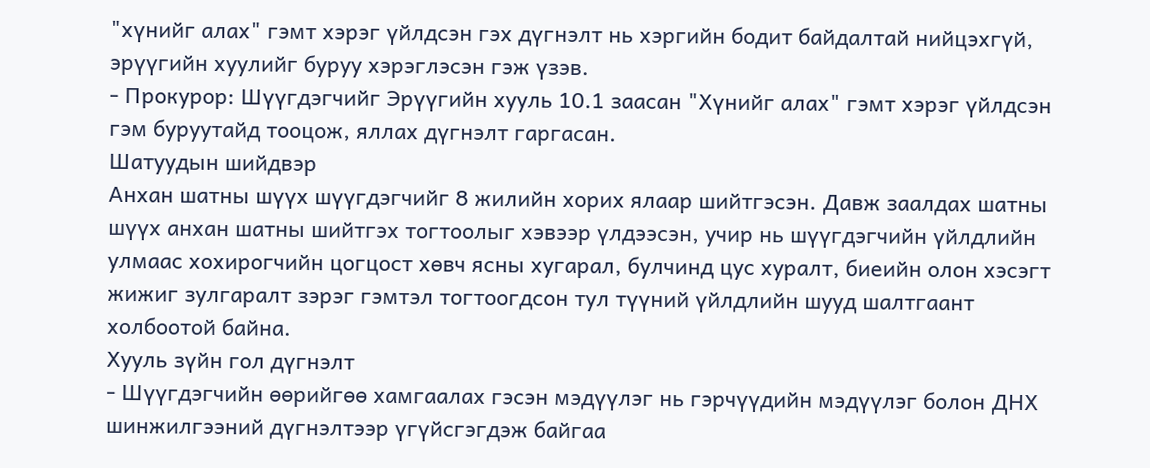"хүнийг алах" гэмт хэрэг үйлдсэн гэх дүгнэлт нь хэргийн бодит байдалтай нийцэхгүй, эрүүгийн хуулийг буруу хэрэглэсэн гэж үзэв.
- Прокурор: Шүүгдэгчийг Эрүүгийн хууль 10.1 заасан "Хүнийг алах" гэмт хэрэг үйлдсэн гэм буруутайд тооцож, яллах дүгнэлт гаргасан.
Шатуудын шийдвэр
Анхан шатны шүүх шүүгдэгчийг 8 жилийн хорих ялаар шийтгэсэн. Давж заалдах шатны шүүх анхан шатны шийтгэх тогтоолыг хэвээр үлдээсэн, учир нь шүүгдэгчийн үйлдлийн улмаас хохирогчийн цогцост хөвч ясны хугарал, булчинд цус хуралт, биеийн олон хэсэгт жижиг зулгаралт зэрэг гэмтэл тогтоогдсон тул түүний үйлдлийн шууд шалтгаант холбоотой байна.
Хууль зүйн гол дүгнэлт
- Шүүгдэгчийн өөрийгөө хамгаалах гэсэн мэдүүлэг нь гэрчүүдийн мэдүүлэг болон ДНХ шинжилгээний дүгнэлтээр үгүйсгэгдэж байгаа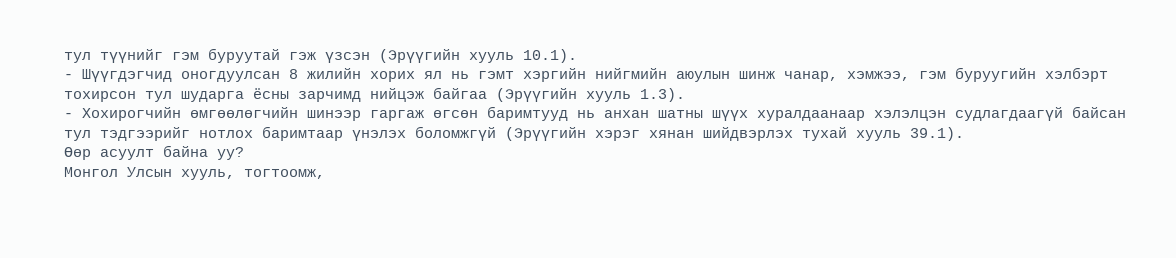тул түүнийг гэм буруутай гэж үзсэн (Эрүүгийн хууль 10.1).
- Шүүгдэгчид оногдуулсан 8 жилийн хорих ял нь гэмт хэргийн нийгмийн аюулын шинж чанар, хэмжээ, гэм буруугийн хэлбэрт тохирсон тул шударга ёсны зарчимд нийцэж байгаа (Эрүүгийн хууль 1.3).
- Хохирогчийн өмгөөлөгчийн шинээр гаргаж өгсөн баримтууд нь анхан шатны шүүх хуралдаанаар хэлэлцэн судлагдаагүй байсан тул тэдгээрийг нотлох баримтаар үнэлэх боломжгүй (Эрүүгийн хэрэг хянан шийдвэрлэх тухай хууль 39.1).
Өөр асуулт байна уу?
Монгол Улсын хууль, тогтоомж,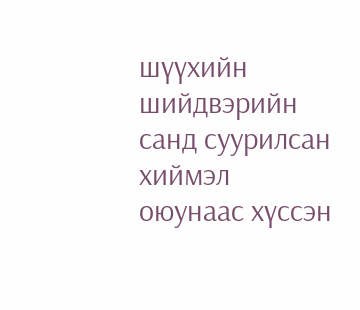шүүхийн шийдвэрийн санд суурилсан хиймэл оюунаас хүссэн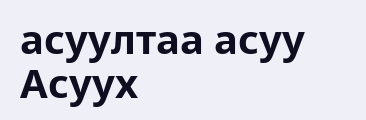асуултаа асуу
Асуух